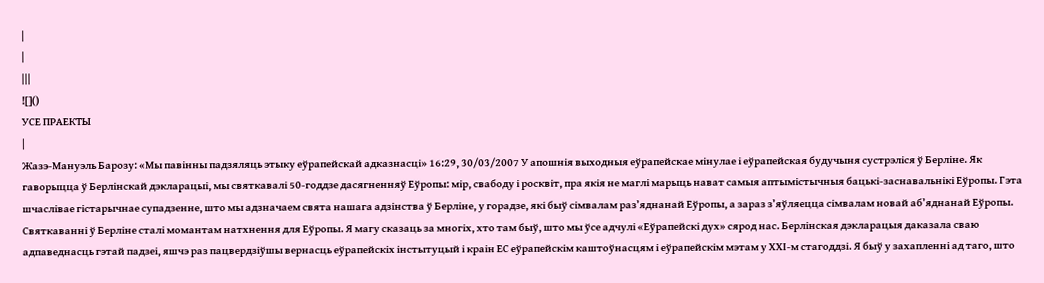|
|
|||
![]()
УСЕ ПРАЕКТЫ
|
Жазэ-Мануэль Барозу: «Мы павінны падзяляць этыку еўрапейскай адказнасці» 16:29, 30/03/2007 У апошнія выходныя еўрапейскае мінулае і еўрапейская будучыня сустрэліся ў Берліне. Як гаворыцца ў Берлінскай дэкларацыі, мы святкавалі 50-годдзе дасягненняў Еўропы: мір, свабоду і росквіт, пра якія не маглі марыць нават самыя аптымістычныя бацькі-заснавальнікі Еўропы. Гэта шчаслівае гістарычнае супадзенне, што мы адзначаем свята нашага адзінства ў Берліне, у горадзе, які быў сімвалам раз’яднанай Еўропы, а зараз з’яўляецца сімвалам новай аб’яднанай Еўропы. Святкаванні ў Берліне сталі момантам натхнення для Еўропы. Я магу сказаць за многіх, хто там быў, што мы ўсе адчулі «Еўрапейскі дух» сярод нас. Берлінская дэкларацыя даказала сваю адпаведнасць гэтай падзеі, яшчэ раз пацвердзіўшы вернасць еўрапейскіх інстытуцый і краін ЕС еўрапейскім каштоўнасцям і еўрапейскім мэтам у ХХІ-м стагоддзі. Я быў у захапленні ад таго, што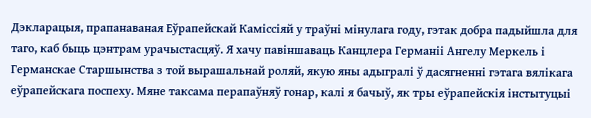Дэкларацыя, прапанаваная Еўрапейскай Каміссіяй у траўні мінулага году, гэтак добра падыйшла для таго, каб быць цэнтрам урачыстасцяў. Я хачу павіншаваць Канцлера Германіі Ангелу Меркель і Германскае Старшынства з той вырашальнай роляй, якую яны адыгралі ў дасягненні гэтага вялікага еўрапейскага поспеху. Мяне таксама перапаўняў гонар, калі я бачыў, як тры еўрапейскія інстытуцыі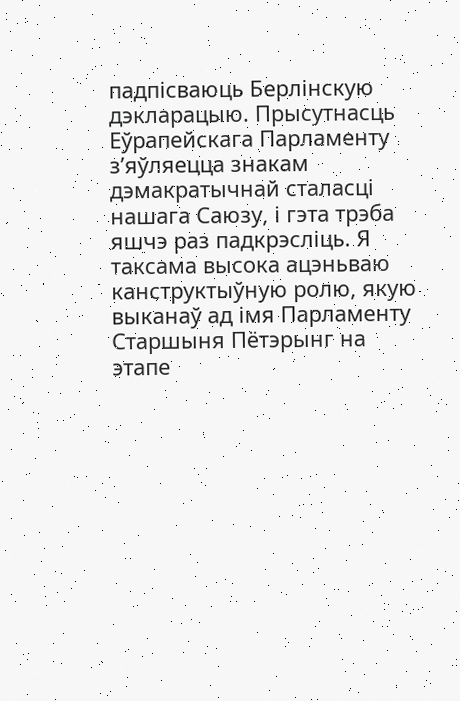падпісваюць Берлінскую дэкларацыю. Прысутнасць Еўрапейскага Парламенту з’яўляецца знакам дэмакратычнай сталасці нашага Саюзу, і гэта трэба яшчэ раз падкрэсліць. Я таксама высока ацэньваю канструктыўную ролю, якую выканаў ад імя Парламенту Старшыня Пётэрынг на этапе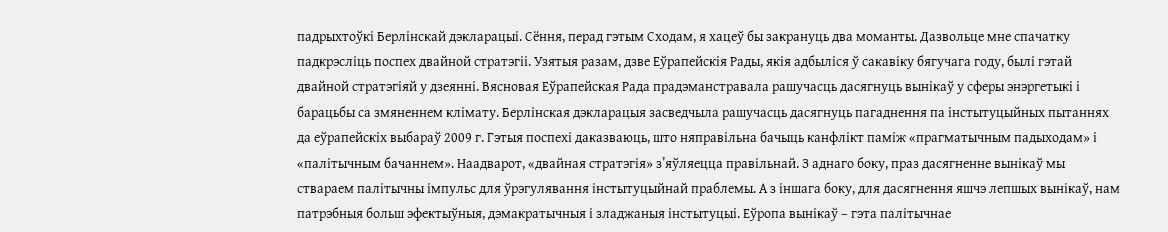падрыхтоўкі Берлінскай дэкларацыі. Сёння, перад гэтым Сходам, я хацеў бы закрануць два моманты. Дазвольце мне спачатку падкрэсліць поспех двайной стратэгіі. Узятыя разам, дзве Еўрапейскія Рады, якія адбыліся ў сакавіку бягучага году, былі гэтай двайной стратэгіяй у дзеянні. Вясновая Еўрапейская Рада прадэманстравала рашучасць дасягнуць вынікаў у сферы энэргетыкі і барацьбы са змяненнем клімату. Берлінская дэкларацыя засведчыла рашучасць дасягнуць пагаднення па інстытуцыйных пытаннях да еўрапейскіх выбараў 2009 г. Гэтыя поспехі даказваюць, што няправільна бачыць канфлікт паміж «прагматычным падыходам» і «палітычным бачаннем». Наадварот, «двайная стратэгія» з’яўляецца правільнай. З аднаго боку, праз дасягненне вынікаў мы ствараем палітычны імпульс для ўрэгулявання інстытуцыйнай праблемы. А з іншага боку, для дасягнення яшчэ лепшых вынікаў, нам патрэбныя больш эфектыўныя, дэмакратычныя і зладжаныя інстытуцыі. Еўропа вынікаў – гэта палітычнае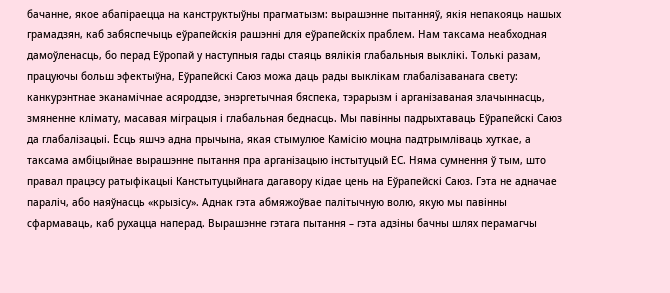бачанне, якое абапіраецца на канструктыўны прагматызм: вырашэнне пытанняў, якія непакояць нашых грамадзян, каб забяспечыць еўрапейскія рашэнні для еўрапейскіх праблем. Нам таксама неабходная дамоўленасць, бо перад Еўропай у наступныя гады стаяць вялікія глабальныя выклікі. Толькі разам, працуючы больш эфектыўна, Еўрапейскі Саюз можа даць рады выклікам глабалізаванага свету: канкурэнтнае эканамічнае асяроддзе, энэргетычная бяспека, тэрарызм і арганізаваная злачыннасць, змяненне клімату, масавая міграцыя і глабальная беднасць. Мы павінны падрыхтаваць Еўрапейскі Саюз да глабалізацыі. Ёсць яшчэ адна прычына, якая стымулюе Камісію моцна падтрымліваць хуткае, а таксама амбіцыйнае вырашэнне пытання пра арганізацыю інстытуцый ЕС. Няма сумнення ў тым, што правал працэсу ратыфікацыі Канстытуцыйнага дагавору кідае цень на Еўрапейскі Саюз. Гэта не адначае параліч, або наяўнасць «крызісу». Аднак гэта абмяжоўвае палітычную волю, якую мы павінны сфармаваць, каб рухацца наперад. Вырашэнне гэтага пытання – гэта адзіны бачны шлях перамагчы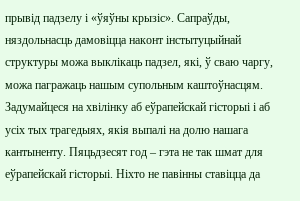прывід падзелу і «ўяўны крызіс». Сапраўды, няздольнасць дамовіцца наконт інстытуцыйнай структуры можа выклікаць падзел, які, ў сваю чаргу, можа пагражаць нашым супольным каштоўнасцям. Задумайцеся на хвілінку аб еўрапейскай гісторыі і аб усіх тых трагедыях, якія выпалі на долю нашага кантыненту. Пяцьдзесят год – гэта не так шмат для еўрапейскай гісторыі. Ніхто не павінны ставіцца да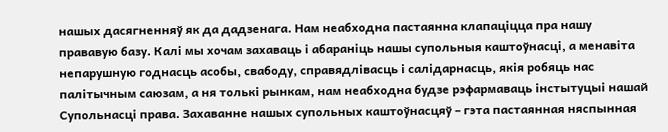нашых дасягненняў як да дадзенага. Нам неабходна пастаянна клапаціцца пра нашу прававую базу. Калі мы хочам захаваць і абараніць нашы супольныя каштоўнасці, а менавіта непарушную годнасць асобы, свабоду, справядлівасць і салідарнасць, якія робяць нас палітычным саюзам, а ня толькі рынкам, нам неабходна будзе рэфармаваць інстытуцыі нашай Супольнасці права. Захаванне нашых супольных каштоўнасцяў – гэта пастаянная няспынная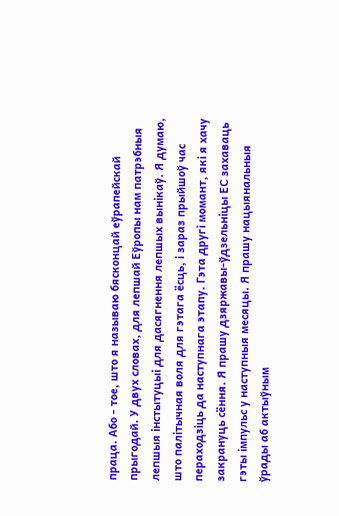праца. Або - тое, што я называю бясконцай еўрапейскай прыгодай. У двух словах, для лепшай Еўропы нам патрэбныя лепшыя інстытуцыі для дасягнення лепшых вынікаў. Я думаю, што палітычная воля для гэтага ёсць, і зараз прыйшоў час пераходзіць да наступнага этапу. Гэта другі момант, які я хачу закрануць сёння. Я прашу дзяржавы-ўдзельніцы ЕС захаваць гэты імпульс у наступныя месяцы. Я прашу нацыянальныя ўрады аб актыўным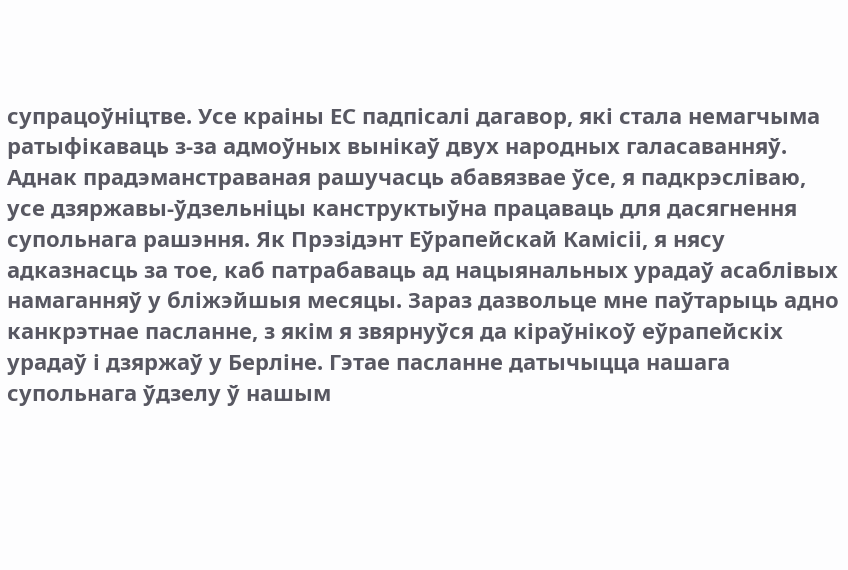супрацоўніцтве. Усе краіны ЕС падпісалі дагавор, які стала немагчыма ратыфікаваць з-за адмоўных вынікаў двух народных галасаванняў. Аднак прадэманстраваная рашучасць абавязвае ўсе, я падкрэсліваю, усе дзяржавы-ўдзельніцы канструктыўна працаваць для дасягнення супольнага рашэння. Як Прэзідэнт Еўрапейскай Камісіі, я нясу адказнасць за тое, каб патрабаваць ад нацыянальных урадаў асаблівых намаганняў у бліжэйшыя месяцы. Зараз дазвольце мне паўтарыць адно канкрэтнае пасланне, з якім я звярнуўся да кіраўнікоў еўрапейскіх урадаў і дзяржаў у Берліне. Гэтае пасланне датычыцца нашага супольнага ўдзелу ў нашым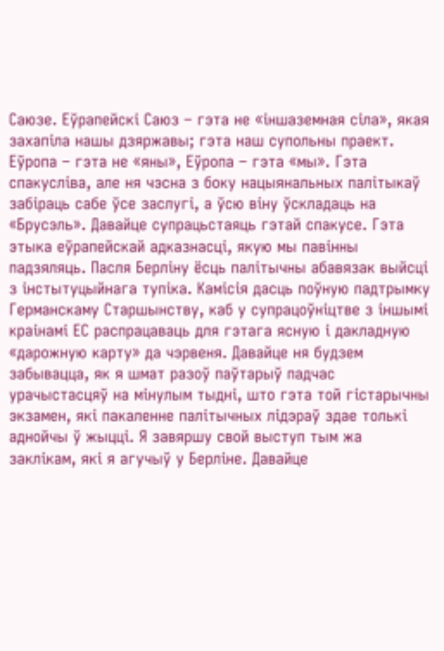Саюзе. Еўрапейскі Саюз – гэта не «іншаземная сіла», якая захапіла нашы дзяржавы; гэта наш супольны праект. Еўропа – гэта не «яны», Еўропа – гэта «мы». Гэта спакусліва, але ня чэсна з боку нацыянальных палітыкаў забіраць сабе ўсе заслугі, а ўсю віну ўскладаць на «Брусэль». Давайце супрацьстаяць гэтай спакусе. Гэта этыка еўрапейскай адказнасці, якую мы павінны падзяляць. Пасля Берліну ёсць палітычны абавязак выйсці з інстытуцыйнага тупіка. Камісія дасць поўную падтрымку Германскаму Старшынству, каб у супрацоўніцтве з іншымі краінамі ЕС распрацаваць для гэтага ясную і дакладную «дарожную карту» да чэрвеня. Давайце ня будзем забывацца, як я шмат разоў паўтарыў падчас урачыстасцяў на мінулым тыдні, што гэта той гістарычны экзамен, які пакаленне палітычных лідэраў здае толькі аднойчы ў жыцці. Я завяршу свой выступ тым жа заклікам, які я агучыў у Берліне. Давайце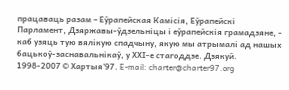працаваць разам – Еўрапейская Камісія, Еўрапейскі Парламент, Дзяржавы-ўдзельніцы і еўрапейскія грамадзяне, - каб узяць тую вялікую спадчыну, якую мы атрымалі ад нашых бацькоў-заснавальнікаў, у ХХІ-е стагоддзе. Дзякуй.
1998-2007 © Хартыя'97. E-mail: charter@charter97.org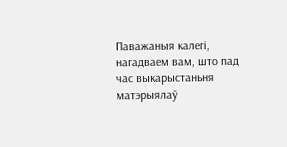Паважаныя кaлегi, нагадваем вам, што пад час выкарыстаньня матэрыялаў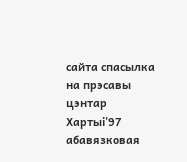сайта спасылка на прэсавы цэнтар Хартыi'97 абавязковая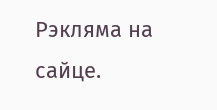Рэкляма на сайце.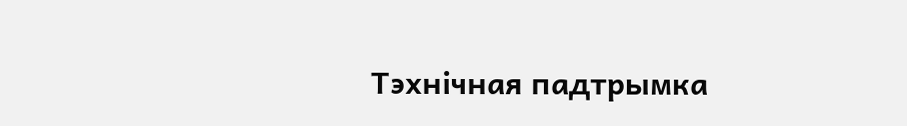Тэхнічная падтрымка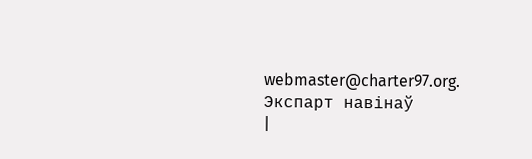webmaster@charter97.org. Экспарт навiнаў
|